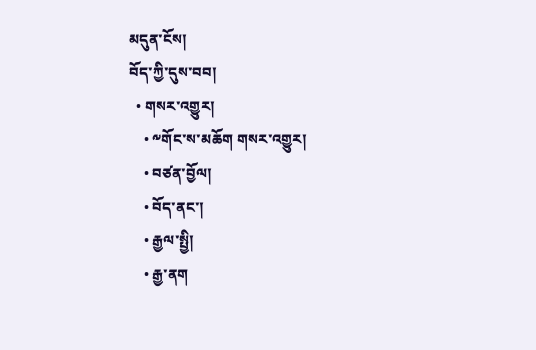མདུན་ངོས།
བོད་ཀྱི་དུས་བབ།
  • གསར་འགྱུར།
    • ༸གོང་ས་མཆོག གསར་འགྱུར།
    • བཙན་བྱོལ།
    • བོད་ནང་།
    • རྒྱལ་སྤྱི།
    • རྒྱ་ནག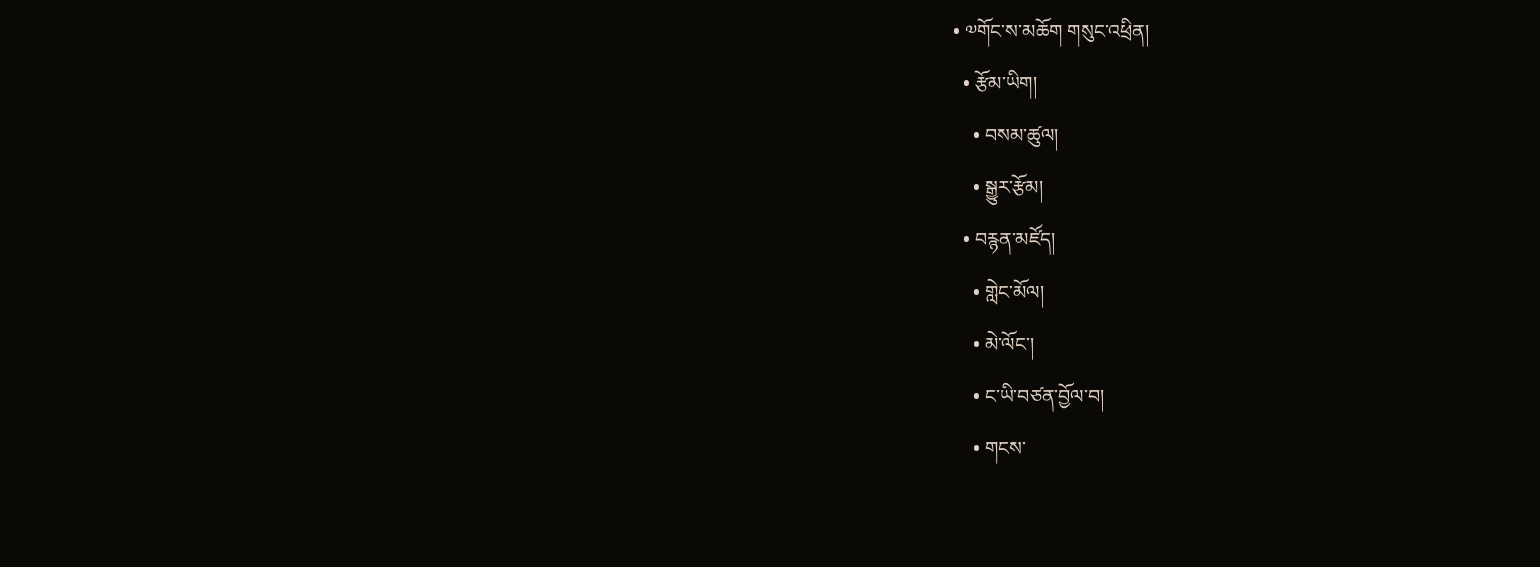• ༧གོང་ས་མཆོག གསུང་འཕྲིན།
  • རྩོམ་ཡིག།
    • བསམ་ཚུལ།
    • སྒྱུར་རྩོམ།
  • བརྙན་མཛོད།
    • གླེང་མོལ།
    • མེ་ལོང་།
    • ང་ཡི་བཙན་བྱོལ་བ།
    • གངས་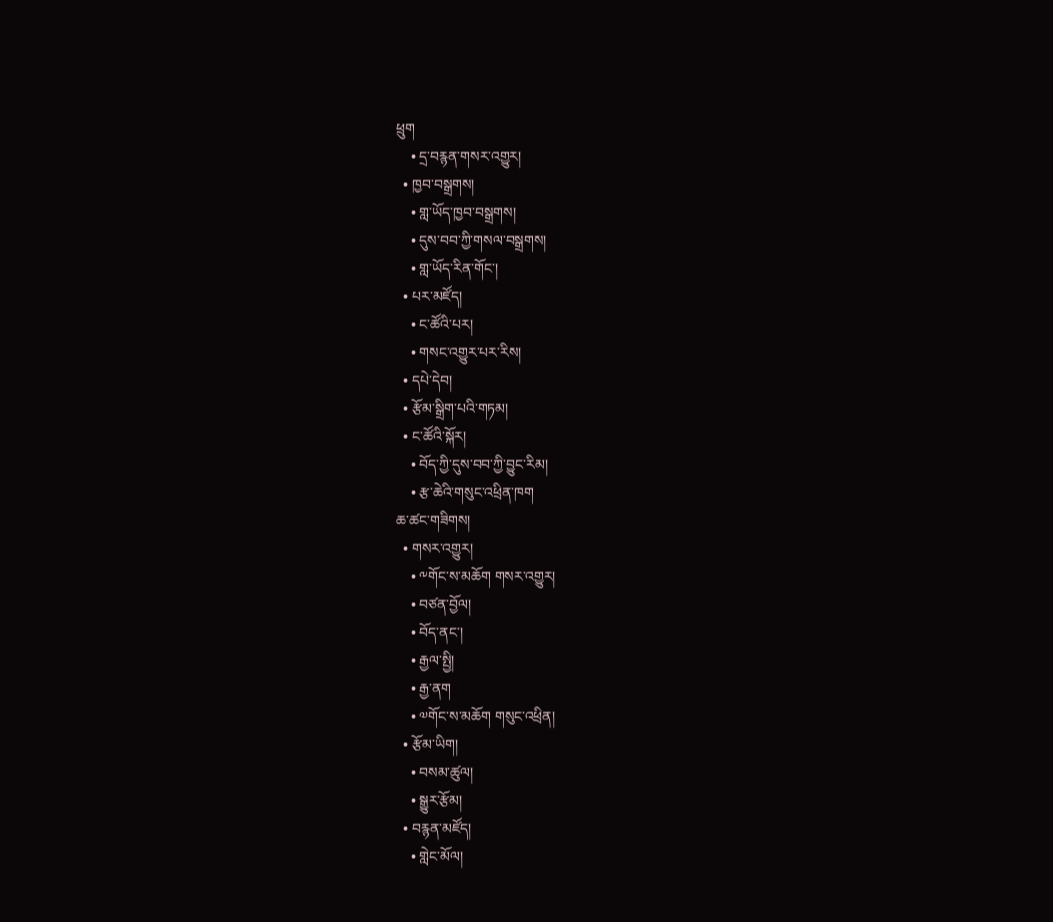ཕྲུག
    • དྲ་བརྙན་གསར་འགྱུར།
  • ཁྱབ་བསྒྲགས།
    • གླ་ཡོད་ཁྱབ་བསྒྲགས།
    • དུས་བབ་ཀྱི་གསལ་བསྒྲགས།
    • གླ་ཡོད་རིན་གོང་།
  • པར་མཛོད།
    • ང་ཚོའི་པར།
    • གསང་འགྱུར་པར་རིས།
  • དཔེ་དེབ།
  • རྩོམ་སྒྲིག་པའི་གཏམ།
  • ང་ཚོའི་སྐོར།
    • བོད་ཀྱི་དུས་བབ་ཀྱི་བྱུང་རིམ།
    • རྩ་ཆེའི་གསུང་འཕྲིན་ཁག
ཆ་ཚང་གཟིགས།
  • གསར་འགྱུར།
    • ༸གོང་ས་མཆོག གསར་འགྱུར།
    • བཙན་བྱོལ།
    • བོད་ནང་།
    • རྒྱལ་སྤྱི།
    • རྒྱ་ནག
    • ༧གོང་ས་མཆོག གསུང་འཕྲིན།
  • རྩོམ་ཡིག།
    • བསམ་ཚུལ།
    • སྒྱུར་རྩོམ།
  • བརྙན་མཛོད།
    • གླེང་མོལ།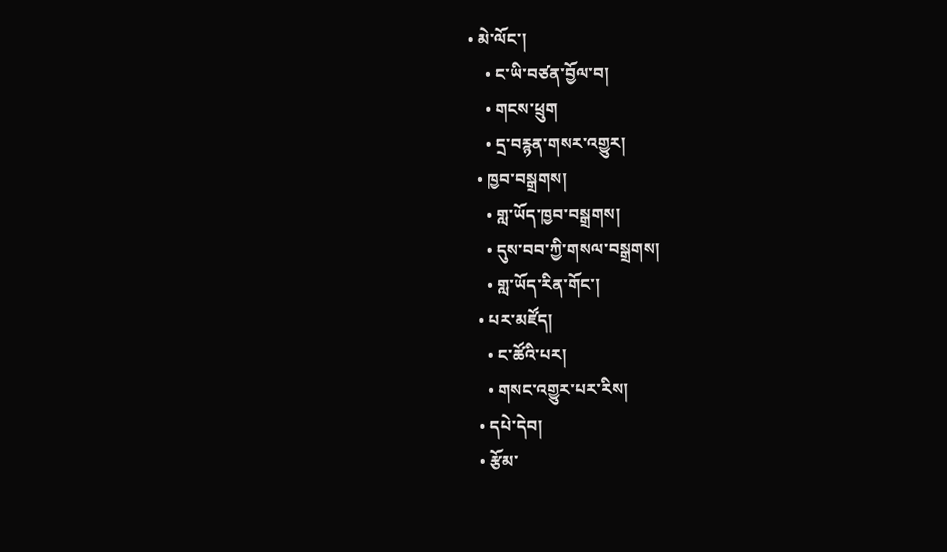• མེ་ལོང་།
    • ང་ཡི་བཙན་བྱོལ་བ།
    • གངས་ཕྲུག
    • དྲ་བརྙན་གསར་འགྱུར།
  • ཁྱབ་བསྒྲགས།
    • གླ་ཡོད་ཁྱབ་བསྒྲགས།
    • དུས་བབ་ཀྱི་གསལ་བསྒྲགས།
    • གླ་ཡོད་རིན་གོང་།
  • པར་མཛོད།
    • ང་ཚོའི་པར།
    • གསང་འགྱུར་པར་རིས།
  • དཔེ་དེབ།
  • རྩོམ་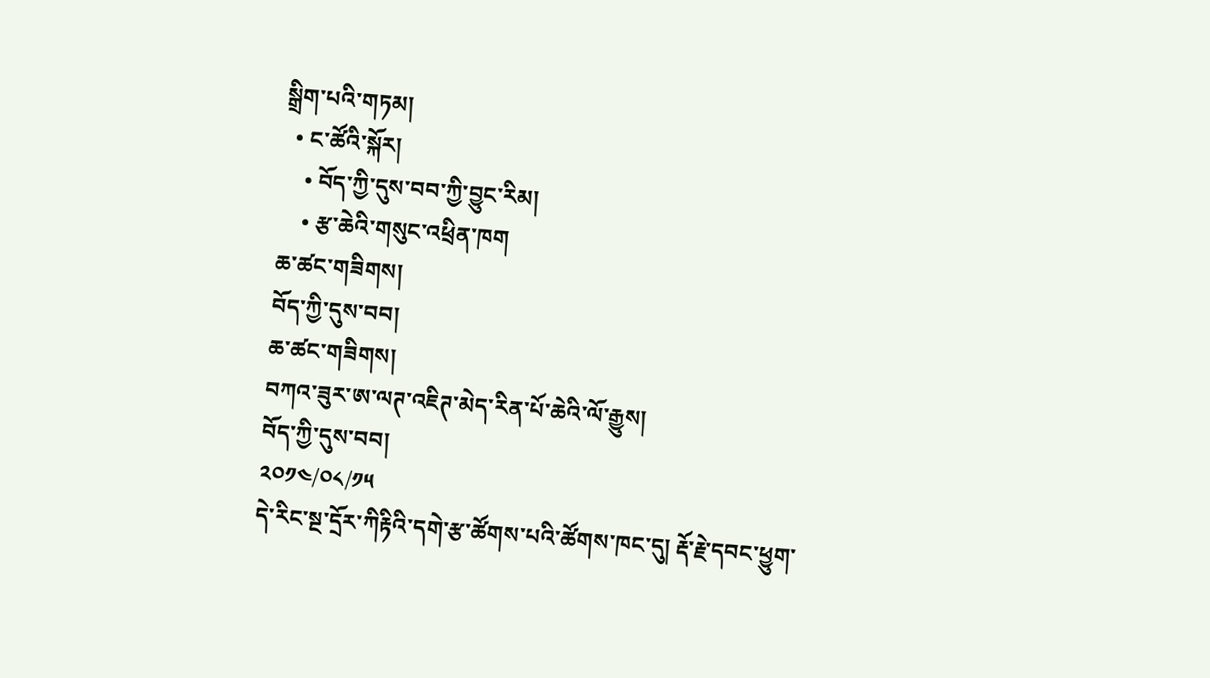སྒྲིག་པའི་གཏམ།
  • ང་ཚོའི་སྐོར།
    • བོད་ཀྱི་དུས་བབ་ཀྱི་བྱུང་རིམ།
    • རྩ་ཆེའི་གསུང་འཕྲིན་ཁག
ཆ་ཚང་གཟིགས།
བོད་ཀྱི་དུས་བབ།
ཆ་ཚང་གཟིགས།
བཀའ་ཟུར་ཨ་ལཊ་འཇིཊ་མེད་རིན་པོ་ཆེའི་ལོ་རྒྱུས།
བོད་ཀྱི་དུས་བབ།
༢༠༡༤/༠༨/༡༥
དེ་རིང་སྔ་དྲོར་ཀིརྟིའི་དགེ་རྩ་ཚོགས་པའི་ཚོགས་ཁང་དུ། རྡོ་རྗེ་དབང་ཕྱུག་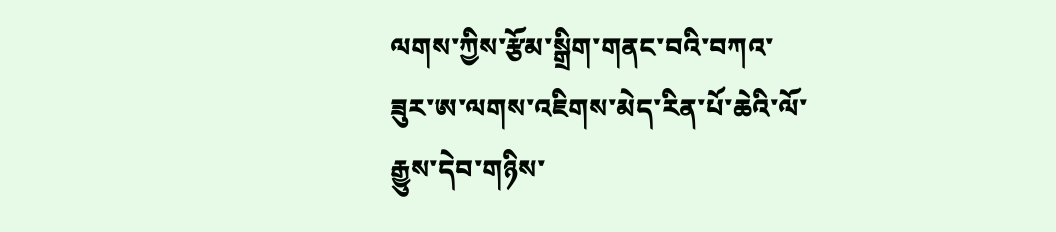ལགས་ཀྱིས་རྩོམ་སྒྲིག་གནང་བའི་བཀའ་ཟུར་ཨ་ལགས་འཇིགས་མེད་རིན་པོ་ཆེའི་ལོ་རྒྱུས་དེབ་གཉིས་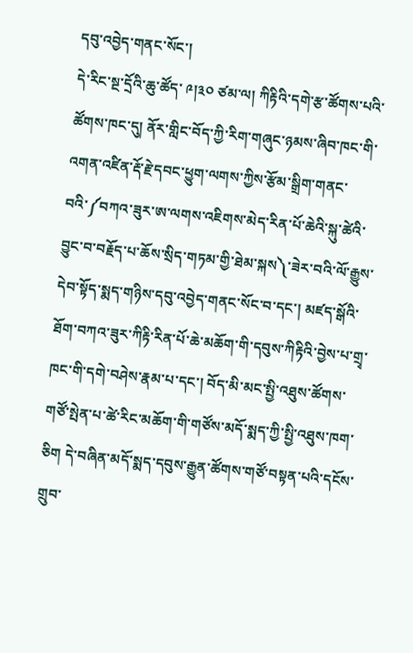དབུ་འབྱེད་གནང་སོང་།
དེ་རིང་སྔ་དྲོའི་ཆུ་ཚོད་ ༩།༣༠ ཙམ་ལ། ཀིརྟིའི་དགེ་རྩ་ཚོགས་པའི་ཚོགས་ཁང་དུ། ནོར་གླིང་བོད་ཀྱི་རིག་གཞུང་ཉམས་ཞིབ་ཁང་གི་འགན་འཛིན་རྡོ་རྗེ་དབང་ཕྱུག་ལགས་ཀྱིས་རྩོམ་སྒྲིག་གནང་བའི་༼བཀའ་ཟུར་ཨ་ལགས་འཇིགས་མེད་རིན་པོ་ཆེའི་སྐུ་ཚེའི་བྱུང་བ་བརྗོད་པ་ཆོས་སྲིད་གཏམ་གྱི་ཐེམ་སྐས༽་ཟེར་བའི་ལོ་རྒྱུས་དེབ་སྟོད་སྨད་གཉིས་དབུ་འབྱེད་གནང་སོང་བ་དང་། མཛད་སྒོའི་ཐོག་བཀའ་ཟུར་ཀིརྟི་རིན་པོ་ཆེ་མཆོག་གི་དབུས་ཀིརྟིའི་བྱེས་པ་གྲྭ་ཁང་གི་དགེ་བཤེས་རྣམ་པ་དང་། བོད་མི་མང་སྤྱི་འཐུས་ཚོགས་གཙོ་སྤེན་པ་ཚེ་རིང་མཆོག་གི་གཙོས་མདོ་སྨད་ཀྱི་སྤྱི་འཐུས་ཁག་ཅིག དེ་བཞིན་མདོ་སྨད་དབུས་རྒྱུན་ཚོགས་གཙོ་བསྟན་པའི་དངོས་གྲུབ་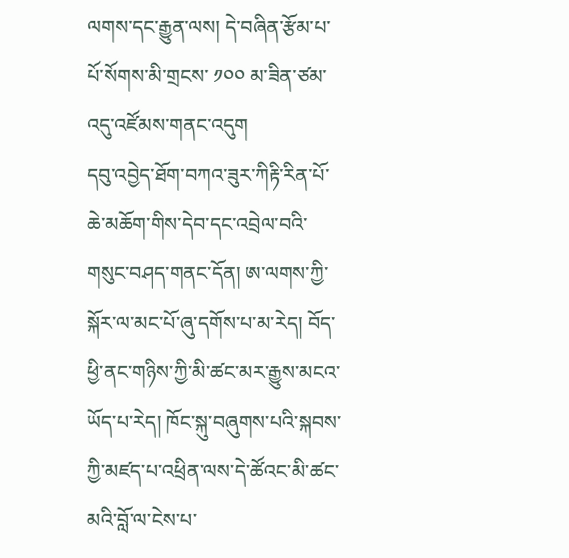ལགས་དང་རྒྱུན་ལས། དེ་བཞིན་རྩོམ་པ་པོ་སོགས་མི་གྲངས་ ༡༠༠ མ་ཟིན་ཙམ་འདུ་འཛོམས་གནང་འདུག
དབུ་འབྱེད་ཐོག་བཀའ་ཟུར་ཀིརྟི་རིན་པོ་ཆེ་མཆོག་གིས་དེབ་དང་འབྲེལ་བའི་གསུང་བཤད་གནང་དོན། ཨ་ལགས་ཀྱི་སྐོར་ལ་མང་པོ་ཞུ་དགོས་པ་མ་རེད། བོད་ཕྱི་ནང་གཉིས་ཀྱི་མི་ཚང་མར་རྒྱུས་མངའ་ཡོད་པ་རེད། ཁོང་སྐུ་བཞུགས་པའི་སྐབས་ཀྱི་མཛད་པ་འཕྲིན་ལས་དེ་ཚོའང་མི་ཚང་མའི་བློ་ལ་ངེས་པ་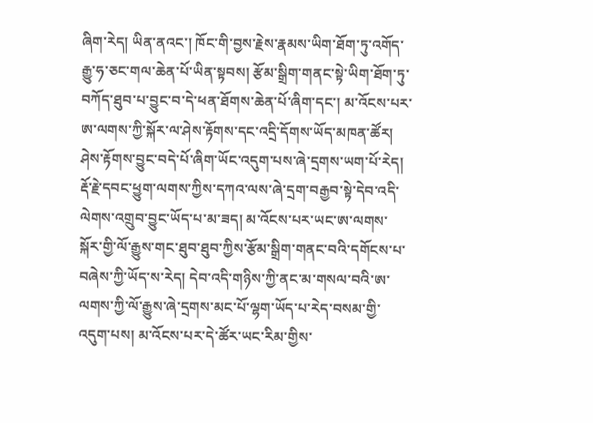ཞིག་རེད། ཡིན་ནའང་། ཁོང་གི་བྱས་རྗེས་རྣམས་ཡིག་ཐོག་ཏུ་འགོད་རྒྱུ་ཧ་ཅང་གལ་ཆེན་པོ་ཡིན་སྟབས། རྩོམ་སྒྲིག་གནང་སྟེ་ཡིག་ཐོག་ཏུ་བཀོད་ཐུབ་པ་བྱུང་བ་དེ་ཕན་ཐོགས་ཆེན་པོ་ཞིག་དང་། མ་འོངས་པར་ཨ་ལགས་ཀྱི་སྐོར་ལ་ཤེས་རྟོགས་དང་འདྲི་དོགས་ཡོད་མཁན་ཚོར། ཤེས་རྟོགས་བྱུང་བདེ་པོ་ཞིག་ཡོང་འདུག་པས་ཞེ་དྲགས་ཡག་པོ་རེད། རྡོ་རྗེ་དབང་ཕྱུག་ལགས་ཀྱིས་དཀའ་ལས་ཞེ་དྲག་བརྒྱབ་སྟེ་དེབ་འདི་ལེགས་འགྲུབ་བྱུང་ཡོད་པ་མ་ཟད། མ་འོངས་པར་ཡང་ཨ་ལགས་སྐོར་གྱི་ལོ་རྒྱུས་གང་ཐུབ་ཐུབ་ཀྱིས་རྩོམ་སྒྲིག་གནང་བའི་དགོངས་པ་བཞེས་ཀྱི་ཡོད་ས་རེད། དེབ་འདི་གཉིས་ཀྱི་ནང་མ་གསལ་བའི་ཨ་ལགས་ཀྱི་ལོ་རྒྱུས་ཞེ་དྲགས་མང་པོ་ལྷག་ཡོད་པ་རེད་བསམ་གྱི་འདུག་པས། མ་འོངས་པར་དེ་ཚོར་ཡང་རིམ་གྱིས་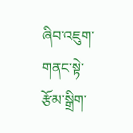ཞིབ་འཇུག་གནང་སྟེ་རྩོམ་སྒྲིག་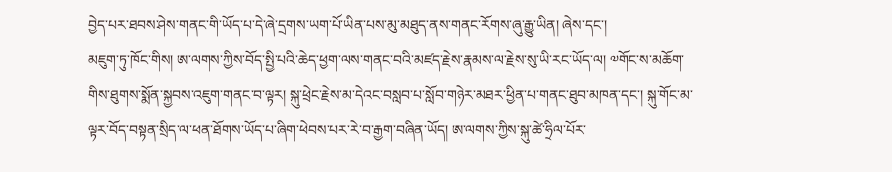བྱེད་པར་ཐབས་ཤེས་གནང་གི་ཡོད་པ་དེ་ཞེ་དྲགས་ཡག་པོ་ཡིན་པས་མུ་མཐུད་ནས་གནང་རོགས་ཞུ་རྒྱུ་ཡིན། ཞེས་དང་།
མཇུག་ཏུ་ཁོང་གིས། ཨ་ལགས་ཀྱིས་བོད་སྤྱི་པའི་ཆེད་ཕྱག་ལས་གནང་བའི་མཛད་རྗེས་རྣམས་ལ་རྗེས་སུ་ཡི་རང་ཡོད་ལ། ༧གོང་ས་མཆོག་གིས་ཐུགས་སྨོན་སྐྱབས་འཇུག་གནང་བ་ལྟར། སྐུ་ཕྲེང་རྗེས་མ་དེའང་བསླབ་པ་སློབ་གཉེར་མཐར་ཕྱིན་པ་གནང་ཐུབ་མཁན་དང་། སྐུ་གོང་མ་ལྟར་བོད་བསྟན་སྲིད་ལ་ཕན་ཐོགས་ཡོད་པ་ཞིག་ཕེབས་པར་རེ་བ་རྒྱག་བཞིན་ཡོད། ཨ་ལགས་ཀྱིས་སྐུ་ཚེ་ཧྲིལ་པོར་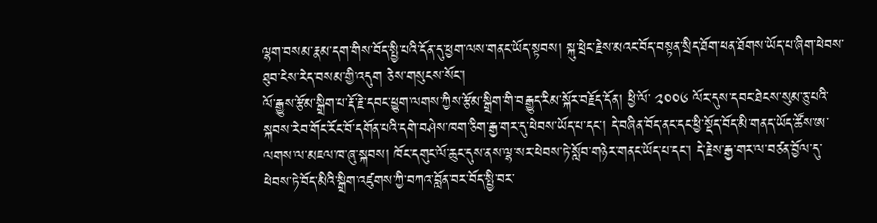ལྷག་བསམ་རྣམ་དག་གིས་བོད་སྤྱི་པའི་དོན་དུ་ཕྱག་ལས་གནང་ཡོད་སྟབས། སྐུ་ཕྲེང་རྗེས་མའང་བོད་བསྟན་སྲིད་ཐོག་ཕན་ཐོགས་ཡོད་པ་ཞིག་ཕེབས་ཐུབ་ངེས་རེད་བསམ་གྱི་འདུག ཅེས་གསུངས་སོང་།
ལོ་རྒྱུས་རྩོམ་སྒྲིག་པ་རྡོ་རྗེ་དབང་ཕྱུག་ལགས་ཀྱིས་རྩོམ་སྒྲིག་གི་བརྒྱུད་རིམ་སྐོར་བརྗོད་དོན། ཕྱི་ལོ་ ༢༠༠༦ ལོར་དུས་དབང་ཐེངས་སུམ་ཅུ་པའི་སྐབས་རེབ་གོང་རོང་བོ་དགོན་པའི་དགེ་བཤེས་ཁག་ཅིག་རྒྱ་གར་དུ་ཕེབས་ཡོད་པ་དང་། དེ་བཞིན་བོད་ནང་དང་ཕྱི་སྡོད་བོད་མི་གནད་ཡོད་ཚོས་ཨ་ལགས་ལ་མཇལ་ཁ་ཞུ་སྐབས། ཁོང་དགུང་ལོ་ཆུང་དུས་ནས་ལྷ་སར་ཕེབས་ཏེ་སློབ་གཉེར་གནང་ཡོད་པ་དང་། དེ་རྗེས་རྒྱ་གར་ལ་བཙན་བྱོལ་དུ་ཕེབས་ཏེ་བོད་མིའི་སྒྲིག་འཛུགས་ཀྱི་བཀའ་བློན་བར་བོད་སྤྱི་བར་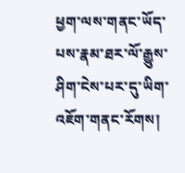ཕྱག་ལས་གནང་ཡོད་པས་རྣམ་ཐར་ལོ་རྒྱུས་ཤིག་ངེས་པར་དུ་ཡིག་འཇོག་གནང་རོགས།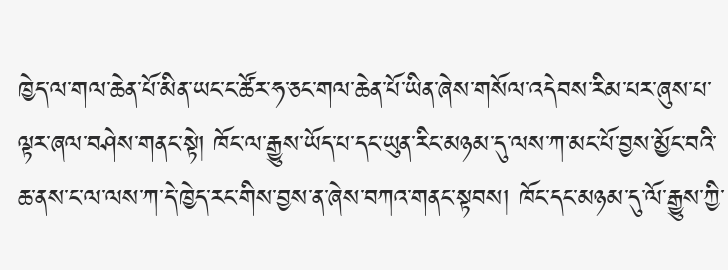ཁྱེད་ལ་གལ་ཆེན་པོ་མིན་ཡང་ང་ཚོར་ཧ་ཅང་གལ་ཆེན་པོ་ཡིན་ཞེས་གསོལ་འདེབས་རིམ་པར་ཞུས་པ་ལྟར་ཞལ་བཤེས་གནང་སྟེ། ཁོང་ལ་རྒྱུས་ཡོད་པ་དང་ཡུན་རིང་མཉམ་དུ་ལས་ཀ་མང་པོ་བྱས་མྱོང་བའི་ཆ་ནས་ང་ལ་ལས་ཀ་དེ་ཁྱེད་རང་གིས་བྱས་ན་ཞེས་བཀའ་གནང་སྟབས། ཁོང་དང་མཉམ་དུ་ལོ་རྒྱུས་ཀྱི་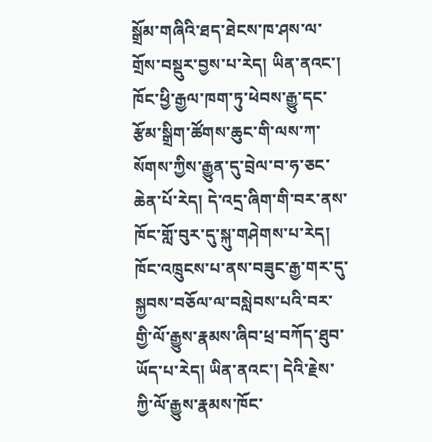སྒྲོམ་གཞིའི་ཐད་ཐེངས་ཁ་ཤས་ལ་གྲོས་བསྡུར་བྱས་པ་རེད། ཡིན་ནའང་། ཁོང་ཕྱི་རྒྱལ་ཁག་ཏུ་ཕེབས་རྒྱུ་དང་རྩོམ་སྒྲིག་ཚོགས་ཆུང་གི་ལས་ཀ་སོགས་ཀྱིས་རྒྱུན་དུ་བྲེལ་བ་ཧ་ཅང་ཆེན་པོ་རེད། དེ་འདྲ་ཞིག་གི་བར་ནས་ཁོང་གློ་བུར་དུ་སྐུ་གཤེགས་པ་རེད། ཁོང་འཁྲུངས་པ་ནས་བཟུང་རྒྱ་གར་དུ་སྐྱབས་བཅོལ་ལ་བསླེབས་པའི་བར་གྱི་ལོ་རྒྱུས་རྣམས་ཞིབ་ཕྲ་བཀོད་ཐུབ་ཡོད་པ་རེད། ཡིན་ནའང་། དེའི་རྗེས་ཀྱི་ལོ་རྒྱུས་རྣམས་ཁོང་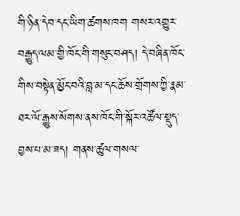གི་ཉིན་དེབ་དང་ཡིག་ཚགས་ཁག གསར་འགྱུར་བརྒྱུད་ལམ་གྱི་ཁོང་གི་གསུང་བཤད། དེ་བཞིན་ཁོང་གིས་བསྟེན་མྱོང་བའི་བླ་མ་དང་ཆོས་གྲོགས་ཀྱི་རྣམ་ཐར་ལོ་རྒྱུས་སོགས་ནས་ཁོང་གི་སྐོར་འཚོལ་སྡུད་བྱས་པ་མ་ཟད། གནས་ཚུལ་གསལ་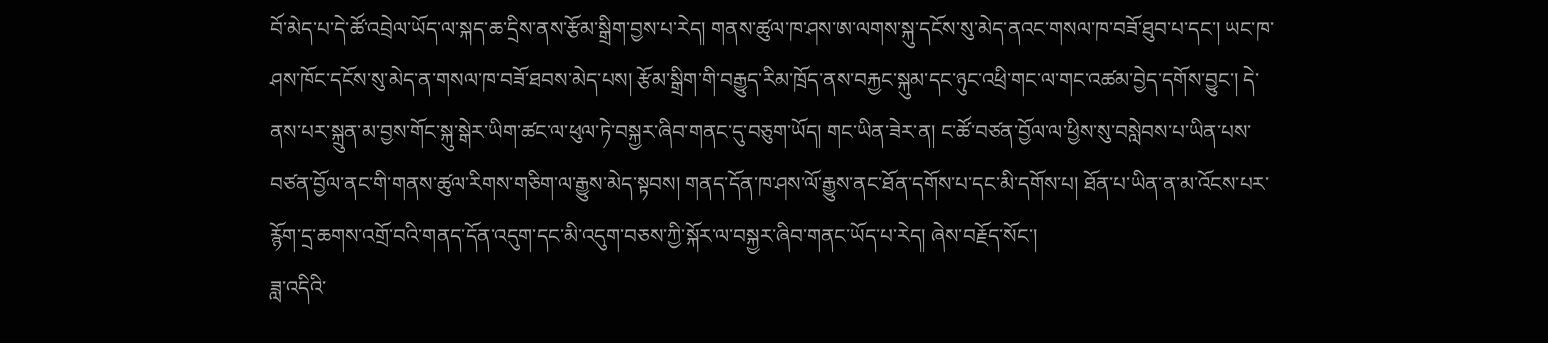བོ་མེད་པ་དེ་ཚོ་འབྲེལ་ཡོད་ལ་སྐད་ཆ་དྲིས་ནས་རྩོམ་སྒྲིག་བྱས་པ་རེད། གནས་ཚུལ་ཁ་ཤས་ཨ་ལགས་སྐུ་དངོས་སུ་མེད་ནའང་གསལ་ཁ་བཟོ་ཐུབ་པ་དང་། ཡང་ཁ་ཤས་ཁོང་དངོས་སུ་མེད་ན་གསལ་ཁ་བཟོ་ཐབས་མེད་པས། རྩོམ་སྒྲིག་གི་བརྒྱུད་རིམ་ཁྲོད་ནས་བརྐྱང་སྐུམ་དང་ཉུང་འཕྲི་གང་ལ་གང་འཚམ་བྱེད་དགོས་བྱུང་། དེ་ནས་པར་སྐྲུན་མ་བྱས་གོང་སྐུ་སྒེར་ཡིག་ཚང་ལ་ཕུལ་ཏེ་བསྐྱར་ཞིབ་གནང་དུ་བཅུག་ཡོད། གང་ཡིན་ཟེར་ན། ང་ཚོ་བཙན་བྱོལ་ལ་ཕྱིས་སུ་བསླེབས་པ་ཡིན་པས་བཙན་བྱོལ་ནང་གི་གནས་ཚུལ་རིགས་གཅིག་ལ་རྒྱུས་མེད་སྟབས། གནད་དོན་ཁ་ཤས་ལོ་རྒྱུས་ནང་ཐོན་དགོས་པ་དང་མི་དགོས་པ། ཐོན་པ་ཡིན་ན་མ་འོངས་པར་རྙོག་དྲ་ཆགས་འགྲོ་བའི་གནད་དོན་འདུག་དང་མི་འདུག་བཅས་ཀྱི་སྐོར་ལ་བསྐྱར་ཞིབ་གནང་ཡོད་པ་རེད། ཞེས་བརྗོད་སོང་།
ཟླ་འདིའི་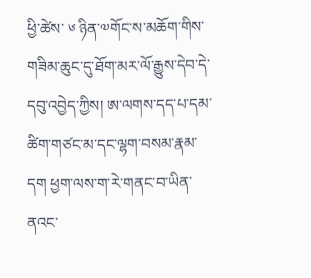ཕྱི་ཚེས་ ༦ ཉིན་༧གོང་ས་མཆོག་གིས་གཟིམ་ཆུང་དུ་ཐོག་མར་ལོ་རྒྱུས་དེབ་དེ་དབུ་འབྱེད་ཀྱིས། ཨ་ལགས་དད་པ་དམ་ཚིག་གཙང་མ་དང་ལྷག་བསམ་རྣམ་དག ཕྱག་ལས་ག་རེ་གནང་བ་ཡིན་ནའང་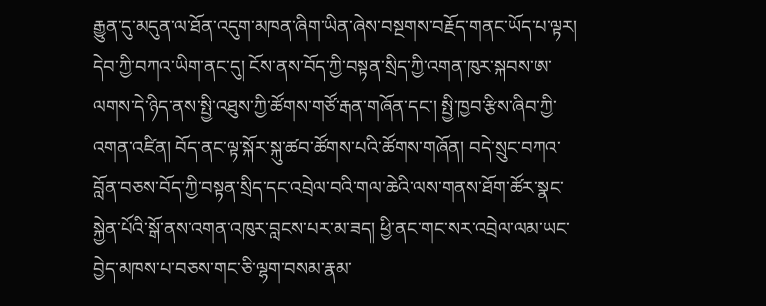རྒྱུན་དུ་མདུན་ལ་ཐོན་འདུག་མཁན་ཞིག་ཡིན་ཞེས་བསྔགས་བརྗོད་གནང་ཡོད་པ་ལྟར། དེབ་ཀྱི་བཀའ་ཡིག་ནང་དུ། ངོས་ནས་བོད་ཀྱི་བསྟན་སྲིད་ཀྱི་འགན་ཁུར་སྐབས་ཨ་ལགས་དེ་ཉིད་ནས་སྤྱི་འཐུས་ཀྱི་ཚོགས་གཙོ་རྒན་གཞོན་དང་། སྤྱི་ཁྱབ་རྩིས་ཞིབ་ཀྱི་འགན་འཛིན། བོད་ནང་ལྟ་སྐོར་སྐུ་ཚབ་ཚོགས་པའི་ཚོགས་གཞོན། བདེ་སྲུང་བཀའ་བློན་བཅས་བོད་ཀྱི་བསྟན་སྲིད་དང་འབྲེལ་བའི་གལ་ཆེའི་ལས་གནས་ཐོག་ཚོར་སྣང་སྐྱེན་པོའི་སྒོ་ནས་འགན་འཁུར་བླངས་པར་མ་ཟད། ཕྱི་ནང་གང་སར་འབྲེལ་ལམ་ཡང་བྱེད་མཁས་པ་བཅས་གང་ཅི་ལྷག་བསམ་རྣམ་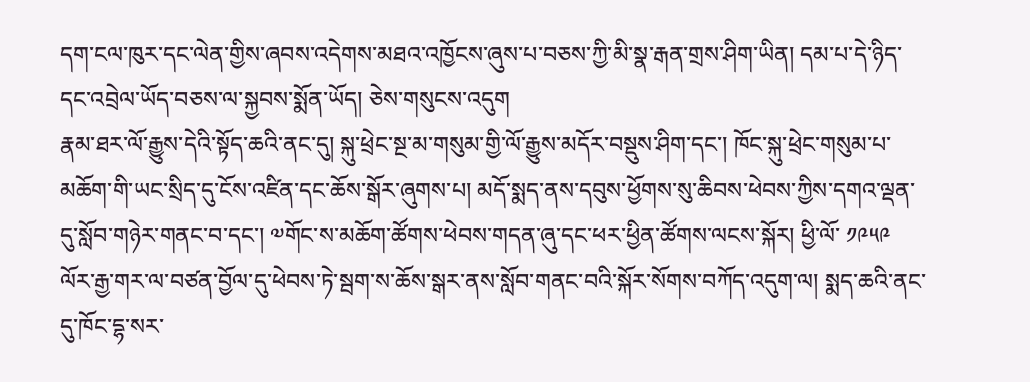དག་ངལ་ཁུར་དང་ལེན་གྱིས་ཞབས་འདེགས་མཐའ་འཁྱོངས་ཞུས་པ་བཅས་ཀྱི་མི་སྣ་རྒན་གྲས་ཤིག་ཡིན། དམ་པ་དེ་ཉིད་དང་འབྲེལ་ཡོད་བཅས་ལ་སྐྱབས་སྨོན་ཡོད། ཅེས་གསུངས་འདུག
རྣམ་ཐར་ལོ་རྒྱུས་དེའི་སྟོད་ཆའི་ནང་དུ། སྐུ་ཕྲེང་སྔ་མ་གསུམ་གྱི་ལོ་རྒྱུས་མདོར་བསྡུས་ཤིག་དང་། ཁོང་སྐུ་ཕྲེང་གསུམ་པ་མཆོག་གི་ཡང་སྲིད་དུ་ངོས་འཛིན་དང་ཆོས་སྒོར་ཞུགས་པ། མདོ་སྨད་ནས་དབུས་ཕྱོགས་སུ་ཆིབས་ཕེབས་ཀྱིས་དགའ་ལྡན་དུ་སློབ་གཉེར་གནང་བ་དང་། ༧གོང་ས་མཆོག་ཚོགས་ཕེབས་གདན་ཞུ་དང་ཕར་ཕྱིན་ཚོགས་ལངས་སྐོར། ཕྱི་ལོ་ ༡༩༥༩ ལོར་རྒྱ་གར་ལ་བཙན་བྱོལ་དུ་ཕེབས་ཏེ་སྦག་ས་ཆོས་སྒར་ནས་སློབ་གནང་བའི་སྐོར་སོགས་བཀོད་འདུག་ལ། སྨད་ཆའི་ནང་དུ་ཁོང་དྷ་སར་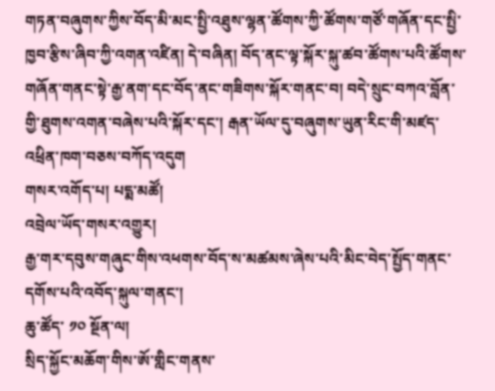གཏན་བཞུགས་ཀྱིས་བོད་མི་མང་སྤྱི་འཐུས་ལྷན་ཚོགས་ཀྱི་ཚོགས་གཙོ་གཞོན་དང་སྤྱི་ཁྱབ་རྩིས་ཞིབ་ཀྱི་འགན་འཛིན། དེ་བཞིན། བོད་ནང་ལྟ་སྐོར་སྐུ་ཚབ་ཚོགས་པའི་ཚོགས་གཞོན་གནང་སྟེ་རྒྱ་ནག་དང་བོད་ནང་གཟིགས་སྐོར་གནང་བ། བདེ་སྲུང་བཀའ་བློན་གྱི་ཐུགས་འགན་བཞེས་པའི་སྐོར་དང་། རྒན་ཡོལ་དུ་བཞུགས་ཡུན་རིང་གི་མཛད་འཕྲིན་ཁག་བཅས་བཀོད་འདུག
གསར་འགོད་པ། པདྨ་མཚོ།
འབྲེལ་ཡོད་གསར་འགྱུར།
རྒྱ་གར་དབུས་གཞུང་གིས་འཕགས་བོད་ས་མཚམས་ཞེས་པའི་མིང་བེད་སྤྱོད་གནང་དགོས་པའི་འབོད་སྐུལ་གནང་།
ཆུ་ཚོད་ ༡༠ སྔོན་ལ།
སྲིད་སྐྱོང་མཆོག་གིས་ཨོ་གླིང་གནས་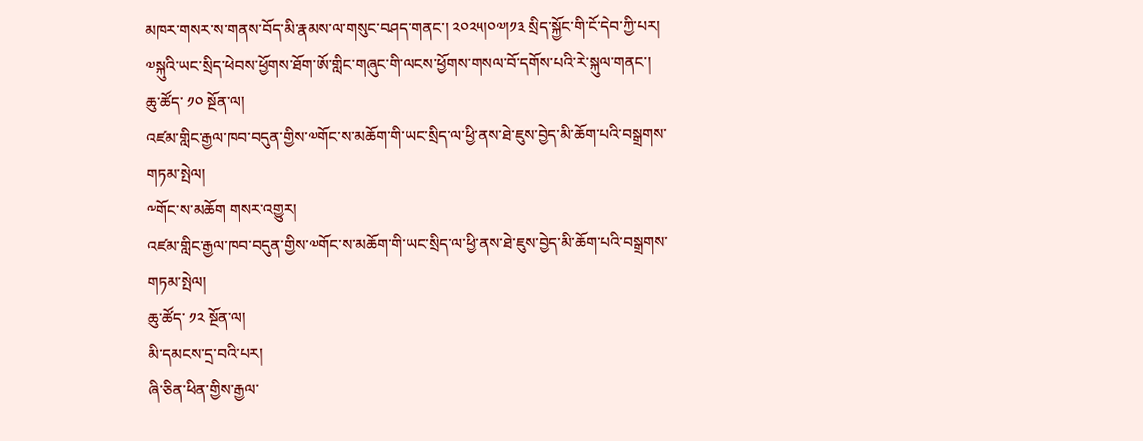མཁར་གསར་ས་གནས་བོད་མི་རྣམས་ལ་གསུང་བཤད་གནང་། ༢༠༢༥།༠༧།༡༣ སྲིད་སྐྱོང་གི་ངོ་དེབ་ཀྱི་པར།
༧སྐུའི་ཡང་སྲིད་ཕེབས་ཕྱོགས་ཐོག་ཨོ་གླིང་གཞུང་གི་ལངས་ཕྱོགས་གསལ་བོ་དགོས་པའི་རེ་སྐུལ་གནང་།
ཆུ་ཚོད་ ༡༠ སྔོན་ལ།
འཛམ་གླིང་རྒྱལ་ཁབ་བདུན་གྱིས་༧གོང་ས་མཆོག་གི་ཡང་སྲིད་ལ་ཕྱི་ནས་ཐེ་ཇུས་བྱེད་མི་ཆོག་པའི་བསྒྲགས་གཏམ་སྤེལ།
༸གོང་ས་མཆོག གསར་འགྱུར།
འཛམ་གླིང་རྒྱལ་ཁབ་བདུན་གྱིས་༧གོང་ས་མཆོག་གི་ཡང་སྲིད་ལ་ཕྱི་ནས་ཐེ་ཇུས་བྱེད་མི་ཆོག་པའི་བསྒྲགས་གཏམ་སྤེལ།
ཆུ་ཚོད་ ༡༢ སྔོན་ལ།
མི་དམངས་དྲ་བའི་པར།
ཞི་ཅིན་ཕིན་གྱིས་རྒྱལ་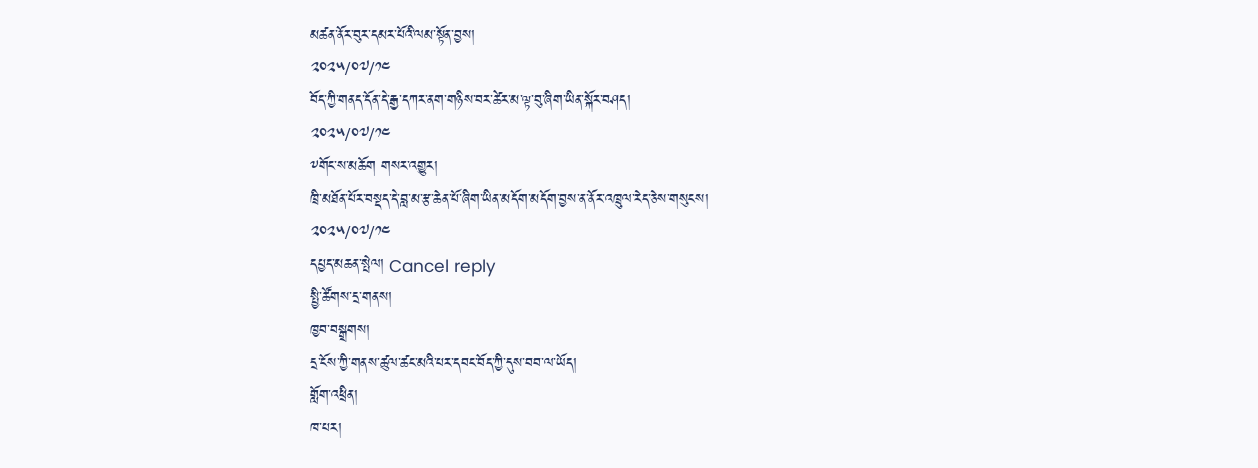མཚན་ནོར་བུར་དམར་པོའི་ལམ་སྟོན་བྱས།
༢༠༢༥/༠༧/༡༤
བོད་ཀྱི་གནད་དོན་དེ་རྒྱ་དཀར་ནག་གཉིས་བར་ཚེར་མ་ལྟ་བུ་ཞིག་ཡིན་སྐོར་བཤད།
༢༠༢༥/༠༧/༡༤
༸གོང་ས་མཆོག གསར་འགྱུར།
ཁྲི་མཐོན་པོར་བསྡད་དེ་བླ་མ་རྩ་ཆེན་པོ་ཞིག་ཡིན་མདོག་མདོག་བྱས་ན་ནོར་འཁྲུལ་རེད་ཅེས་གསུངས།
༢༠༢༥/༠༧/༡༤
དཔྱད་མཆན་སྤེལ། Cancel reply
སྤྱི་ཚོགས་དྲ་གནས།
ཁྱབ་བསྒྲགས།
དྲ་ངོས་ཀྱི་གནས་ཚུལ་ཚང་མའི་པར་དབང་བོད་ཀྱི་དུས་བབ་ལ་ཡོད།
གློག་འཕྲིན།
ཁ་པར།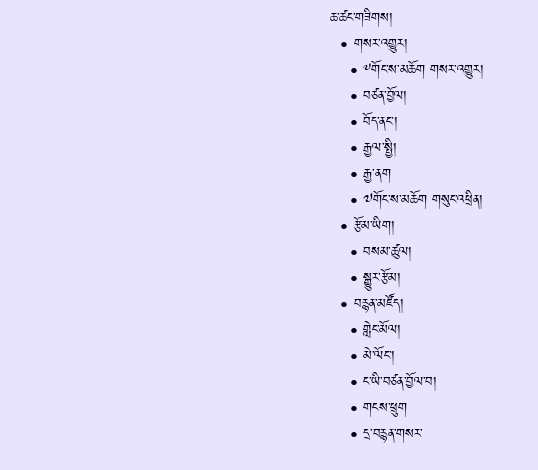ཆ་ཚང་གཟིགས།
  • གསར་འགྱུར།
    • ༸གོང་ས་མཆོག གསར་འགྱུར།
    • བཙན་བྱོལ།
    • བོད་ནང་།
    • རྒྱལ་སྤྱི།
    • རྒྱ་ནག
    • ༧གོང་ས་མཆོག གསུང་འཕྲིན།
  • རྩོམ་ཡིག།
    • བསམ་ཚུལ།
    • སྒྱུར་རྩོམ།
  • བརྙན་མཛོད།
    • གླེང་མོལ།
    • མེ་ལོང་།
    • ང་ཡི་བཙན་བྱོལ་བ།
    • གངས་ཕྲུག
    • དྲ་བརྙན་གསར་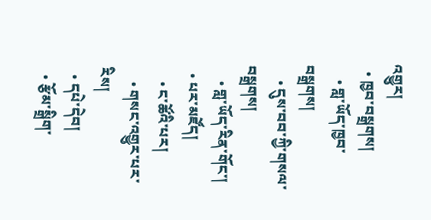འགྱུར།
  • ཁྱབ་བསྒྲགས།
    • གླ་ཡོད་ཁྱབ་བསྒྲགས།
    • དུས་བབ་ཀྱི་གསལ་བསྒྲགས།
    • གླ་ཡོད་རིན་གོང་།
  • པར་མཛོད།
    • ང་ཚོའི་པར།
    • གསང་འགྱུར་པར་རིས།
  • དཔེ་དེབ།
  • རྩོམ་སྒྲིག་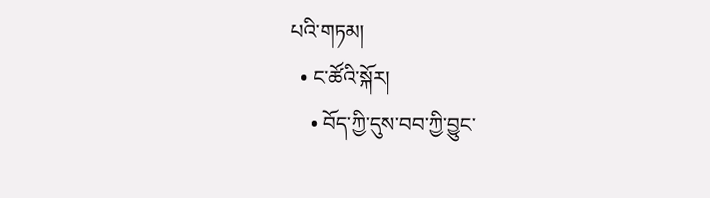པའི་གཏམ།
  • ང་ཚོའི་སྐོར།
    • བོད་ཀྱི་དུས་བབ་ཀྱི་བྱུང་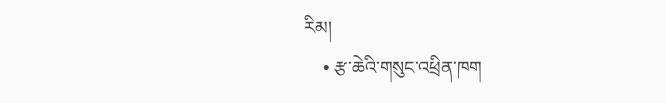རིམ།
    • རྩ་ཆེའི་གསུང་འཕྲིན་ཁག